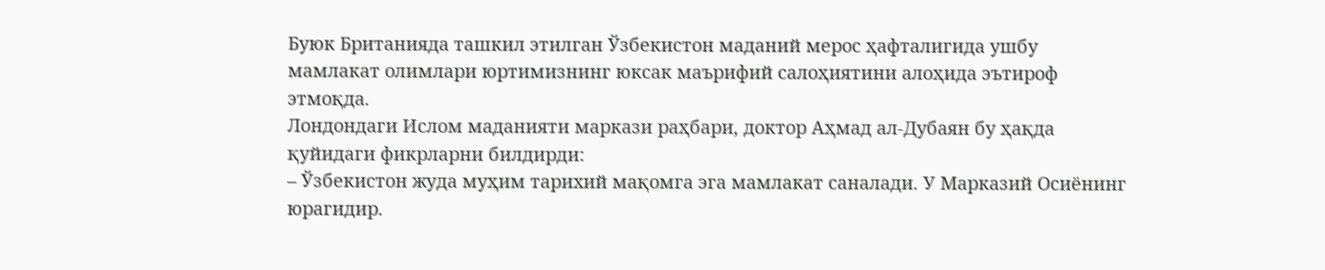Буюк Британияда ташкил этилган Ўзбекистон маданий мерос ҳафталигида ушбу мамлакат олимлари юртимизнинг юксак маърифий салоҳиятини алоҳида эътироф этмоқда.
Лондондаги Ислом маданияти маркази раҳбари, доктор Аҳмад ал-Дубаян бу ҳақда қуйидаги фикрларни билдирди:
– Ўзбекистон жуда муҳим тарихий мақомга эга мамлакат саналади. У Марказий Осиёнинг юрагидир.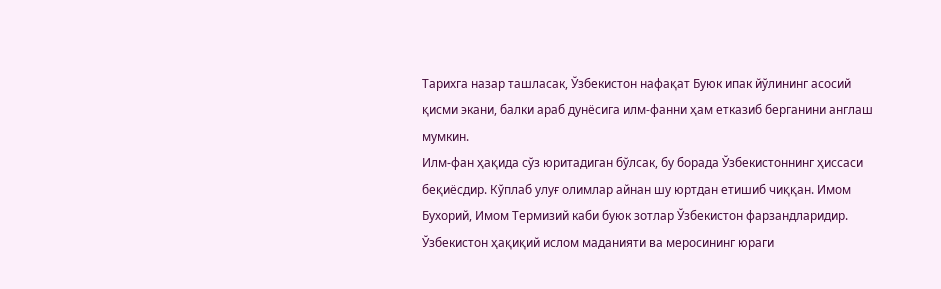Тарихга назар ташласак, Ўзбекистон нафақат Буюк ипак йўлининг асосий қисми экани, балки араб дунёсига илм-фанни ҳам етказиб берганини англаш мумкин.
Илм-фан ҳақида сўз юритадиган бўлсак, бу борада Ўзбекистоннинг ҳиссаси беқиёсдир. Кўплаб улуғ олимлар айнан шу юртдан етишиб чиққан. Имом Бухорий, Имом Термизий каби буюк зотлар Ўзбекистон фарзандларидир.
Ўзбекистон ҳақиқий ислом маданияти ва меросининг юраги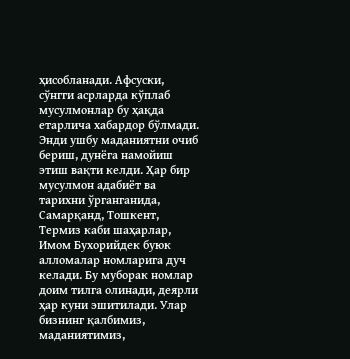ҳисобланади. Афсуски, сўнгги асрларда кўплаб мусулмонлар бу ҳақда етарлича хабардор бўлмади. Энди ушбу маданиятни очиб бериш, дунёга намойиш этиш вақти келди. Ҳар бир мусулмон адабиёт ва тарихни ўрганганида, Самарқанд, Тошкент, Термиз каби шаҳарлар, Имом Бухорийдек буюк алломалар номларига дуч келади. Бу муборак номлар доим тилга олинади, деярли ҳар куни эшитилади. Улар бизнинг қалбимиз, маданиятимиз,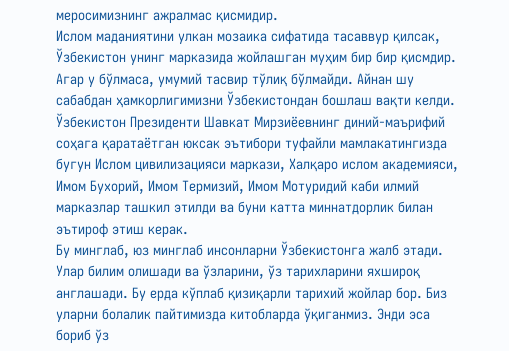меросимизнинг ажралмас қисмидир.
Ислом маданиятини улкан мозаика сифатида тасаввур қилсак, Ўзбекистон унинг марказида жойлашган муҳим бир бир қисмдир. Агар у бўлмаса, умумий тасвир тўлиқ бўлмайди. Айнан шу сабабдан ҳамкорлигимизни Ўзбекистондан бошлаш вақти келди.
Ўзбекистон Президенти Шавкат Мирзиёевнинг диний-маърифий соҳага қаратаётган юксак эътибори туфайли мамлакатингизда бугун Ислом цивилизацияси маркази, Халқаро ислом академияси, Имом Бухорий, Имом Термизий, Имом Мотуридий каби илмий марказлар ташкил этилди ва буни катта миннатдорлик билан эътироф этиш керак.
Бу минглаб, юз минглаб инсонларни Ўзбекистонга жалб этади. Улар билим олишади ва ўзларини, ўз тарихларини яхшироқ англашади. Бу ерда кўплаб қизиқарли тарихий жойлар бор. Биз уларни болалик пайтимизда китобларда ўқиганмиз. Энди эса бориб ўз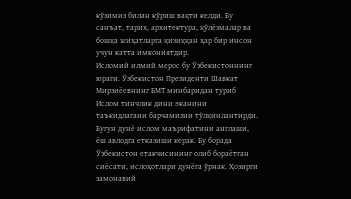кўзимиз билан кўриш вақти келди. Бу санъат, тарих, архитектура, қўлёзмалар ва бошқа жиҳатларга қизиққан ҳар бир инсон учун катта имкониятдир.
Исломий илмий мерос бу Ўзбекистоннинг юраги. Ўзбекистон Президенти Шавкат Мирзиёевнинг БМТ минбаридан туриб Ислом тинчлик дини эканини таъкидлагани барчамизни тўлқинлантирди.
Бугун дунё ислом маърифатини англаши, ёш авлодга етказиши керак. Бу борада Ўзбекистон етакчисининг олиб бораётган сиёсати, ислоҳотлари дунёга ўрнак. Ҳозирги замонавий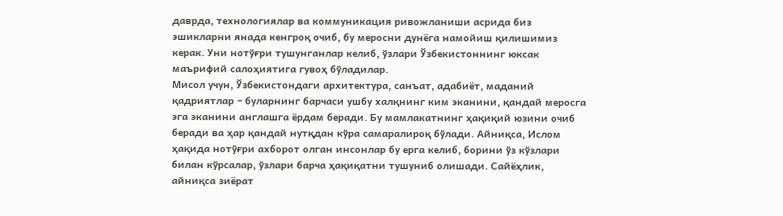даврда, технологиялар ва коммуникация ривожланиши асрида биз эшикларни янада кенгроқ очиб, бу меросни дунёга намойиш қилишимиз керак. Уни нотўғри тушунганлар келиб, ўзлари Ўзбекистоннинг юксак маърифий салоҳиятига гувоҳ бўладилар.
Мисол учун, Ўзбекистондаги архитектура, санъат, адабиёт, маданий қадриятлар – буларнинг барчаси ушбу халқнинг ким эканини, қандай меросга эга эканини англашга ёрдам беради. Бу мамлакатнинг ҳақиқий юзини очиб беради ва ҳар қандай нутқдан кўра самаралироқ бўлади. Айниқса, Ислом ҳақида нотўғри ахборот олган инсонлар бу ерга келиб, борини ўз кўзлари билан кўрсалар, ўзлари барча ҳақиқатни тушуниб олишади. Сайёҳлик, айниқса зиёрат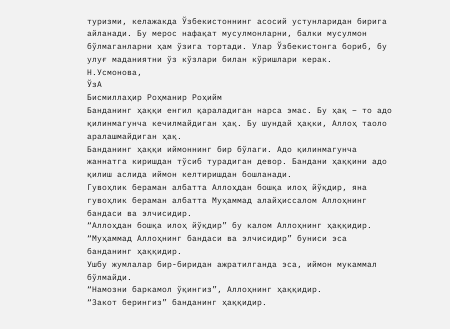туризми, келажакда Ўзбекистоннинг асосий устунларидан бирига айланади. Бу мерос нафақат мусулмонларни, балки мусулмон бўлмаганларни ҳам ўзига тортади. Улар Ўзбекистонга бориб, бу улуғ маданиятни ўз кўзлари билан кўришлари керак.
Н.Усмонова,
ЎзА
Бисмиллаҳир Роҳманир Роҳийм
Банданинг ҳаққи енгил қараладиган нарса эмас. Бу ҳақ – то адо қилинмагунча кечилмайдиган ҳақ. Бу шундай ҳақки, Аллоҳ таоло аралашмайдиган ҳақ.
Банданинг ҳаққи иймоннинг бир бўлаги. Адо қилинмагунча жаннатга киришдан тўсиб турадиган девор. Бандани ҳаққини адо қилиш аслида иймон келтиришдан бошланади.
Гувоҳлик бераман албатта Аллоҳдан бошқа илоҳ йўқдир, яна гувоҳлик бераман албатта Муҳаммад алайҳиссалом Аллоҳнинг бандаси ва элчисидир.
“Аллоҳдан бошқа илоҳ йўқдир” бу калом Аллоҳнинг ҳаққидир.
“Муҳаммад Аллоҳнинг бандаси ва элчисидир” буниси эса банданинг ҳаққидир.
Ушбу жумлалар бир-биридан ажратилганда эса, иймон мукаммал бўлмайди.
“Намозни баркамол ўқингиз”, Аллоҳнинг ҳаққидир.
“Закот берингиз” банданинг ҳаққидир.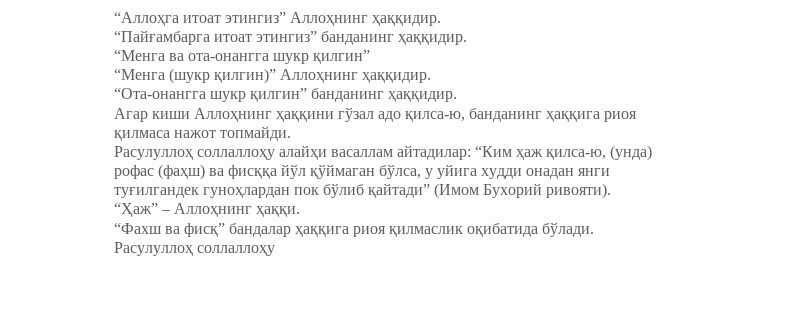“Аллоҳга итоат этингиз” Аллоҳнинг ҳаққидир.
“Пайғамбарга итоат этингиз” банданинг ҳаққидир.
“Менга ва ота-онангга шукр қилгин”
“Менга (шукр қилгин)” Аллоҳнинг ҳаққидир.
“Ота-онангга шукр қилгин” банданинг ҳаққидир.
Агар киши Аллоҳнинг ҳаққини гўзал адо қилса-ю, банданинг ҳаққига риоя қилмаса нажот топмайди.
Расулуллоҳ соллаллоҳу алайҳи васаллам айтадилар: “Ким ҳаж қилса-ю, (унда) рофас (фаҳш) ва фисққа йўл қўймаган бўлса, у уйига худди онадан янги туғилгандек гуноҳлардан пок бўлиб қайтади” (Имом Бухорий ривояти).
“Ҳаж” – Аллоҳнинг ҳаққи.
“Фахш ва фисқ” бандалар ҳаққига риоя қилмаслик оқибатида бўлади.
Расулуллоҳ соллаллоҳу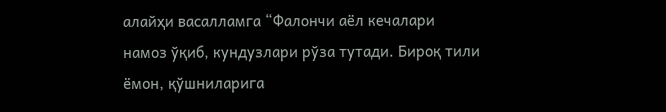алайҳи васалламга “Фалончи аёл кечалари намоз ўқиб, кундузлари рўза тутади. Бироқ тили ёмон, қўшниларига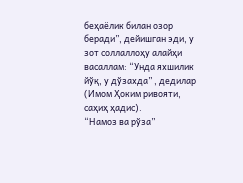беҳаёлик билан озор беради”, дейишган эди, у зот соллаллоҳу алайҳи васаллам: “Унда яхшилик йўқ, у дўзахда” , дедилар (Имом Ҳоким ривояти, саҳиҳ ҳадис).
“Намоз ва рўза”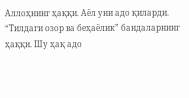Аллоҳнинг ҳаққи. Аёл уни адо қиларди.
“Тилдаги озор ва беҳаёлик” бандаларнинг ҳаққи. Шу ҳақ адо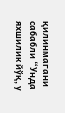қилинмагани сабабли “Унда яхшилик йўқ, у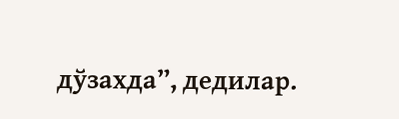дўзахда”, дедилар.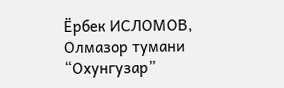Ёрбек ИСЛОМОВ,
Олмазор тумани “Охунгузар”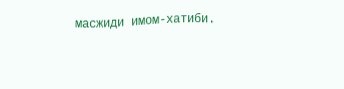масжиди имом-хатиби.